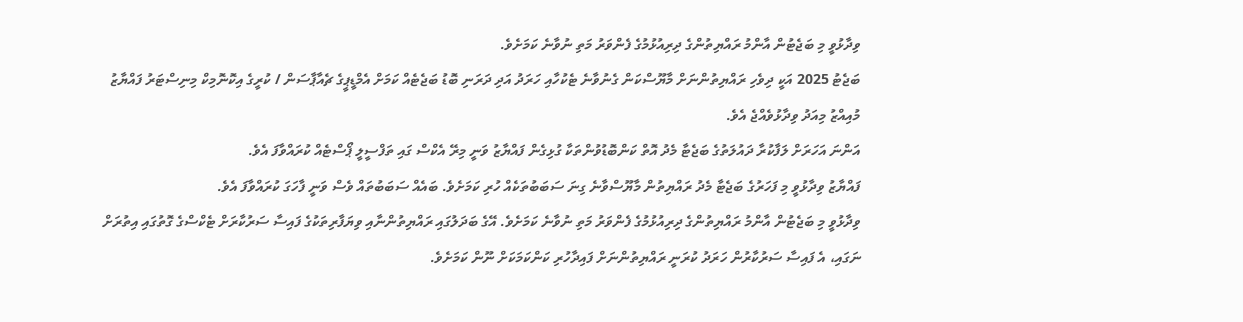ވިދާޅުވީ މި ބަޖެޓުން އާންމު ރައްޔިތުންގެ ދިރިއުޅުމުގެ ފެންވަރު މަތި ނުވާނެ ކަމަށެވެ.
ބަޖެޓު 2025 އަކީ ދިވެހި ރައްޔިތުންނަށް މާޔޫސްކަން ގެނުވާނެ ޓެކުހާއި ހަރަދު އަދި ދަރަނި ބޮޑު ބަޖެޓެއް ކަމަށް އެމްޑީޕީގެ ޗެއާޕާސަން / ކުރީގެ އިކޮނޮމިކް މިނިސްޓަރު ފައްޔާޒު މުއިއްޒު މިއަދު ވިދާޅުވެއްޖެ އެވެ.
އަންނަ އަހަރަށް ލަފާކުރާ ދައުލަތުގެ ބަޖެޓާ މެދު އޮތް ކަންބޮޑުވުންތަކާ ގުޅިގެން ފައްޔާޒު ވަނީ މިރޭ އެކްސް ގައި ތަފްސީލީ ޕޯސްޓެއް ކުރައްވާފަ އެވެ.
ފައްޔާޒު ވިދާޅުވީ މި ފަހަރުގެ ބަޖެޓާ މެދު ރައްޔިތުން މާޔޫސްވާނެ ގިނަ ސަބަބުތަކެއް ހުރި ކަމަށެވެ. ބައެއް ސަބަބުތައް ވެސް ވަނީ ފާހަގަ ކުރައްވާފަ އެވެ.
ވިދާޅުވީ މި ބަޖެޓުން އާންމު ރައްޔިތުންގެ ދިރިއުޅުމުގެ ފެންވަރު މަތި ނުވާނެ ކަމަށެވެ. އޭގެ ބަދަލުގައި ރައްޔިތުންނާއި ވިޔަފާރިތަކުގެ ފައިސާ ސަރުކާރަށް ޓެކްސްގެ ގޮތުގައި އިތުރަށް ނަގައި، އެ ފައިސާ ސަރުކާރުން ހަރަދު ކުރަނީ ރައްޔިތުންނަށް ފައިދާހުރި ކަންކަމަކަށް ނޫން ކަމަށެވެ.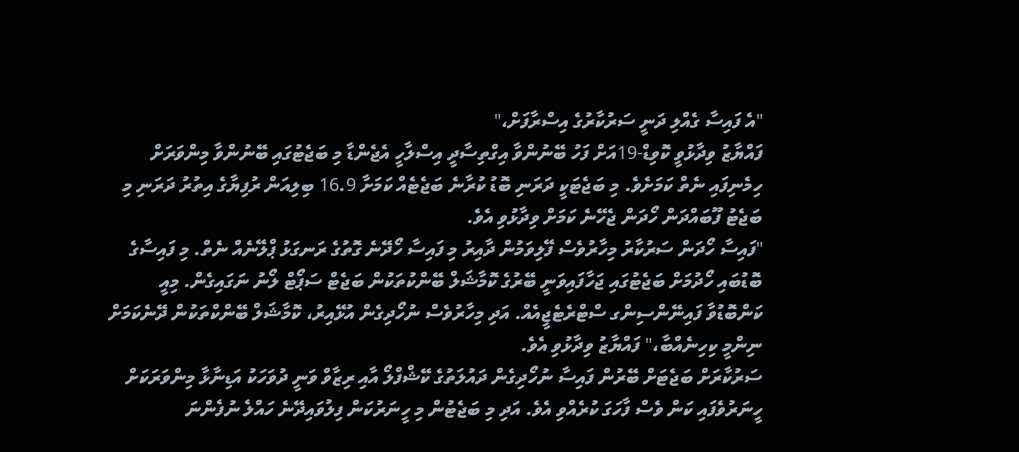"އެ ފައިސާ ގެއްލި ދަނީ ސަރުކާރުގެ އިސްރާފަށް،"
ފައްޔާޒު ވިދާޅުވީ ކޮވިޑް-19އަށް ފަހު ބޭނުންވާ އިގްތިސާދީ އިސްލާހީ އެޖެންޑާ މި ބަޖެޓުގައި ބޭނުންވާ މިންވަރަށް ހިމެނިފައި ނެތް ކަމަށެވެ. މި ބަޖެޓަކީ ދަރަނި ބޮޑު ކުރާނެ ބަޖެޓެއް ކަމަށާ 16.9 ބިލިއަން ރުފިޔާގެ އިތުރު ދަރަނި މި ބަޖެޓު ފޫބައްދަން ހޯދަން ޖެހޭނެ ކަމަށް ވިދާޅުވި އެވެ.
"ފައިސާ ހޯދަން ސަރުކާރު މިހާރުވެސް ފޭލިވަމުން ދާއިރު މި ފައިސާ ހޯދޭނެ ގޮތުގެ ރަނގަޅު ޕްލޭނެއް ނެތް. މި ފައިސާގެ ބޮޑުބައި ހޯދުމަށް ބަޖެޓުގައި ޖަހާފައިވަނީ ބޭރުގެ ކޮމާޝަލް ބޭންކުތަކުން ބަޖެޓް ސަޕޯޓް ލޯނު ނަގައިގެން. މިއީ ކަންބޮޑުވާ ފައިނޭންސިންގ ސްޓްރެޓެޖީއެއް. އަދި މިހާރުވެސް ނުހޯދިގެން އުޅޭއިރު، ކޮމާޝަލް ބޭންކްތަކުން ދޭނެކަމަށް ނިންމީ ކިހިނެއްބާ،" ފައްޔާޒު ވިދާޅުވި އެވެ.
ސަރުކާރަށް ބަޖެޓަށް ބޭރުން ފައިސާ ނުހޯދިގެން ދައުލަތުގެ ކޭޝްފްލޯ އާއި ރިޒާވް ވަނީ ދުވަހަކު އަޑިނާޅާ މިންވަރަކަށް ހީނަރުވެފައި ކަން ވެސް ފާހަގަ ކުރެއްވި އެވެ. އަދި މި ބަޖެޓުން މި ހީނަރުކަން ފިލުވައިދޭނެ ހައްލެ ނުފެންނަ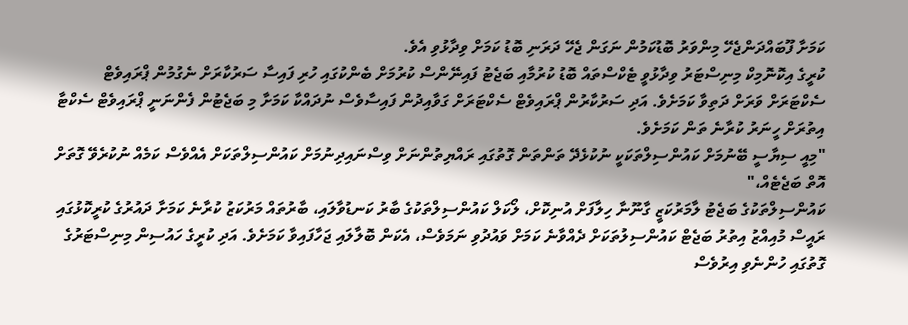ކަމަށާ ފޫބައްދަންޖެހޭ މިންވަރު ބޮޑުކަމުން ނަގަން ޖެހޭ ދަރަނި ބޮޑު ކަމަށް ވިދާޅުވި އެވެ.
ކުރީގެ އިކޮނޮމިކް މިނިސްޓަރު ވިދާޅުވީ ޓެކްސްތައް ބޮޑު ކުރުމާއި ބަޖެޓު ފައިނޭންސް ކުރުމަށް ބެންކުގައި ހުރި ފައިސާ ސަރުކާރަށް ނެގުމުން ޕްރައިވެޓް ސެކްޓަރަށް ވަރަށް ދަތިވާ ކަމަށެވެ. އަދި ސަރުކާރުން ޕްރައިވެޓް ސެކްޓަރަށް ގަވާއިދުން ފައިސާވެސް ނުދައްކާ ކަމަށާ މި ބަޖެޓުން ފެންނަނީ ޕްރައިވެޓް ސެކްޓާ އިތުރަށް ހީނަރު ކުރާނެ ތަން ކަމަށެވެ.
"މިއީ ސިޔާސީ ބޭނުމަށް ކައުންސިލްތަކަކީ ނުކުޅެދޭ ތަންތަން ގޮތުގައި ރައްޔިތުންނަށް ވިސްނައިދިނުމަށް ކައުންސިލްތަކަށް އެއްވެސް ކަމެއް ނުކުރެވޭ ގޮތަށް އޮތް ބަޖެޓެއް،"
ކައުންސިލްތަކުގެ ބަޖެޓު ލާމަރުކަޒީ ގާނޫނާ ހިލާފަށް އުނިކޮށް، ލޯކަލް ކައުންސިލްތަކުގެ ބާރު ކަނޑުވާލައި، ބާރުތައް މަރުކަޒު ކުރާނެ ކަމަށާ ދައުރުގެ ކުރީކޮޅުގައި ރައީސް މުއިއްޒު އިތުރު ބަޖެޓް ކައުންސިލުތަކަށް ދެއްވާނެ ކަމަށް ވައުދުވި ނަމަވެސް، އެކަން ބޮލާލައި ޖަހާފައިވާ ކަމަށެވެ. އަދި ކުރީގެ ހައުސިން މިނިސްޓަރުގެ ގޮތުގައި ހުންނެވި އިރުވެސް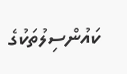ކައުންސިލުތަކުގެ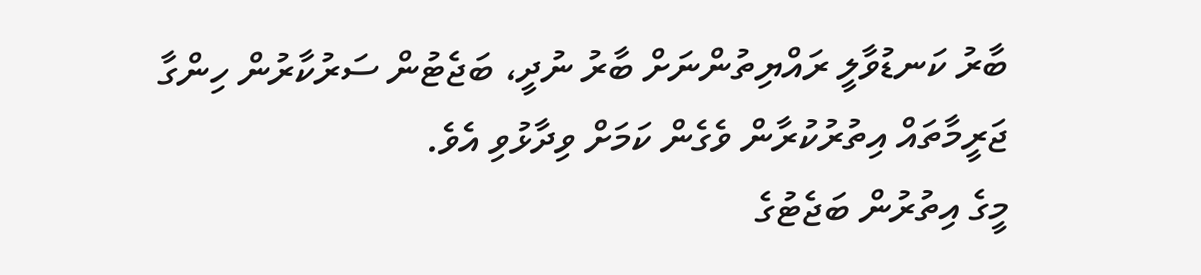ބާރު ކަނޑުވާލީ ރައްޔިތުންނަށް ބާރު ނުދީ، ބަޖެޓުން ސަރުކާރުން ހިންގާ ޖަރީމާތައް އިތުރުކުރާން ވެގެން ކަމަށް ވިދާޅުވި އެވެ.
މީގެ އިތުރުން ބަޖެޓުގެ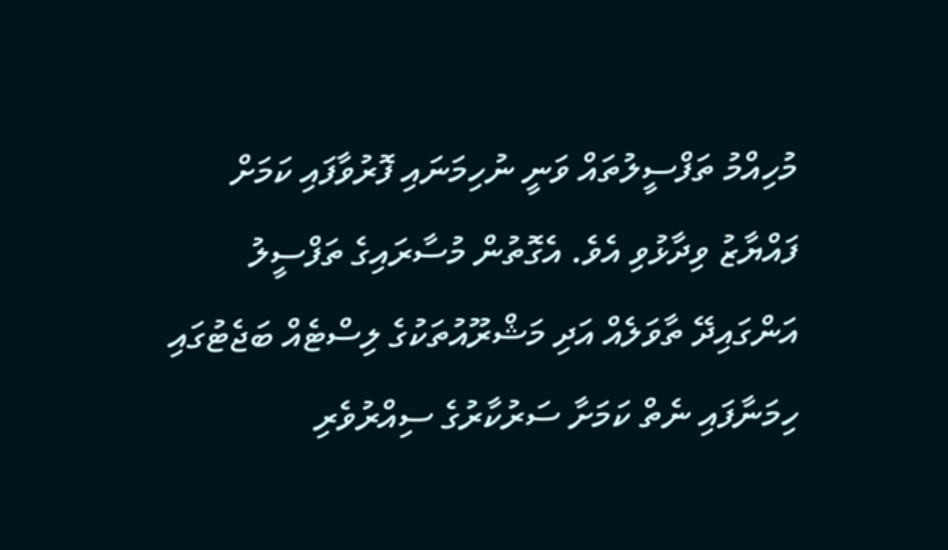މުހިއްމު ތަފްސީލުތައް ވަނީ ނުހިމަނައި ފޮރުވާފައި ކަމަށް ފައްޔާޒު ވިދާޅުވި އެވެ. އެގޮތުން މުސާރައިގެ ތަފްސީލު އަންގައިދޭ ތާވަލެއް އަދި މަޝްރޫއުތަކުގެ ލިސްޓެއް ބަޖެޓުގައި ހިމަނާފައި ނެތް ކަމަށާ ސަރުކާރުގެ ސިއްރުވެރި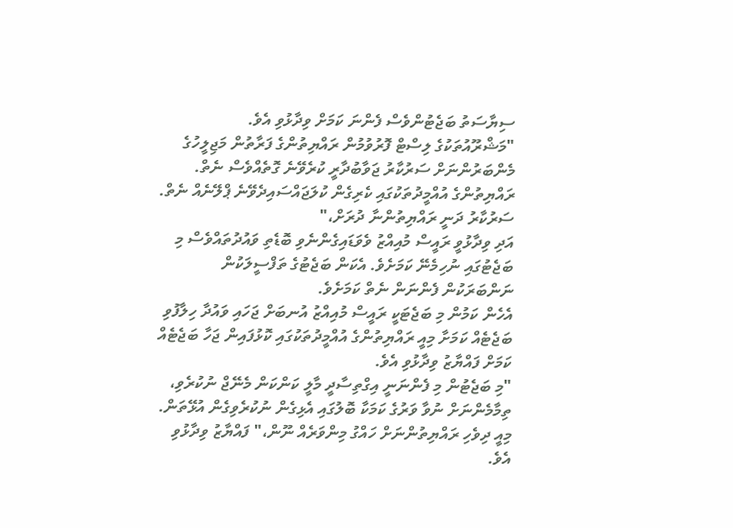ސިޔާސަތު ބަޖެޓުންވެސް ފެންނަ ކަމަށް ވިދާޅުވި އެވެ.
"މަޝްރޫއުތަކުގެ ލިސްޓް ފޮރުވުމުން ރައްޔިތުންގެ ފަރާތުން މަޖިލީހުގެ މެންބަރުންނަށް ސަރުކާރު ޖަވާބުދާރީ ކުރެވޭނެ ގޮތެއްވެސް ނެތް. ރައްޔިތުންގެ އުއްމީދުތަކުގައި ކެރިގެން ކުލަޖައްސައިދެވޭނެ ޕްލޭނެއް ނެތް. ސަރުކާރު ދަނީ ރައްޔިތުންނާ ދުރަށް،"
އަދި ވިދާޅުވީ ރައީސް މުއިއްޒު ވެވަޑައިގެންނެވި ބޮޑެތި ވައުދުތައްވެސް މި ބަޖެޓުގައި ނުހިމެނޭ ކަމަށެވެ. އެކަން ބަޖެޓުގެ ތަފްސީލަކުން ނަންބަރަކުން ފެންނަން ނެތް ކަމަށެވެ.
އެހެން ކަމުން މި ބަޖެޓަކީ ރައީސް މުއިއްޒު އުނބަށް ޖަހައި ވައުދާ ހިލާފުވި ބަޖެޓެއް ކަމަށާ މިއީ ރައްޔިތުންގެ އުއްމީދުތަކުގައި ކޮޅުފައިން ޖަހާ ބަޖެޓެއް ކަމަށް ފައްޔާޒު ވިދާޅުވި އެވެ.
"މި ބަޖެޓުން މި ފެންނަނީ އިގްތިސާދީ މާލީ ކަންކަން މެނޭޖް ނުކުރެވި، ތިމާމެންނަށް ނުވާ ވަރުގެ ކަމަކާ ބޮލުގައި އެޅިގެން ނުކުރެވިގެން އުޅޭތަން. މިއީ ދިވެހި ރައްޔިތުންނަށް ހައްގު މިންވަރެއް ނޫން،" ފައްޔާޒު ވިދާޅުވި އެވެ.